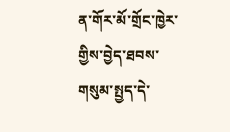ན་གོར་མོ་གྲོང་ཁྱེར་གྱིས་བྱེད་ཐབས་གསུམ་སྤྱད་དེ་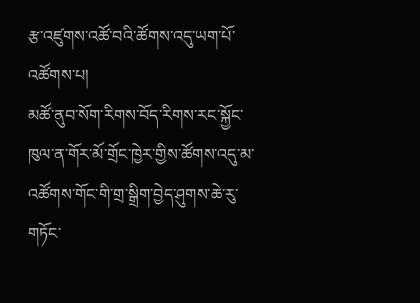རྩ་འཛུགས་འཚོ་བའི་ཚོགས་འདུ་ཡག་པོ་འཚོགས་པ།
མཚོ་ནུབ་སོག་རིགས་བོད་རིགས་རང་སྐྱོང་ཁུལ་ན་གོར་མོ་གྲོང་ཁྱེར་གྱིས་ཚོགས་འདུ་མ་འཚོགས་གོང་གི་གྲ་སྒྲིག་བྱེད་ཤུགས་ཆེ་རུ་གཏོང་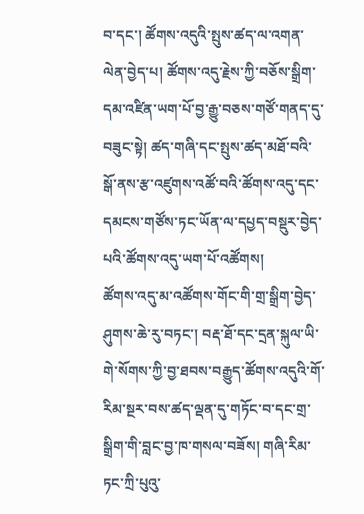བ་དང་། ཚོགས་འདུའི་སྤུས་ཚད་ལ་འགན་ལེན་བྱེད་པ། ཚོགས་འདུ་རྗེས་ཀྱི་བཅོས་སྒྲིག་དམ་འཛིན་ཡག་པོ་བྱ་རྒྱུ་བཅས་གཙོ་གནད་དུ་བཟུང་སྟེ། ཚད་གཞི་དང་སྤུས་ཚད་མཐོ་བའི་སྒོ་ནས་རྩ་འཛུགས་འཚོ་བའི་ཚོགས་འདུ་དང་དམངས་གཙོས་ཏང་ཡོན་ལ་དཔྱད་བསྡུར་བྱེད་པའི་ཚོགས་འདུ་ཡག་པོ་འཚོགས།
ཚོགས་འདུ་མ་འཚོགས་གོང་གི་གྲ་སྒྲིག་བྱེད་ཤུགས་ཆེ་རུ་བཏང་། བརྡ་ཐོ་དང་དྲན་སྐུལ་ཡི་གེ་སོགས་ཀྱི་བྱ་ཐབས་བརྒྱུད་ཚོགས་འདུའི་གོ་རིམ་སྔར་བས་ཚད་ལྡན་དུ་གཏོང་བ་དང་གྲ་སྒྲིག་གི་བླང་བྱ་ཁ་གསལ་བཟོས། གཞི་རིམ་ཏང་ཀྲི་པུའུ་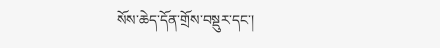སོས་ཆེད་དོན་གྲོས་བསྡུར་དང་།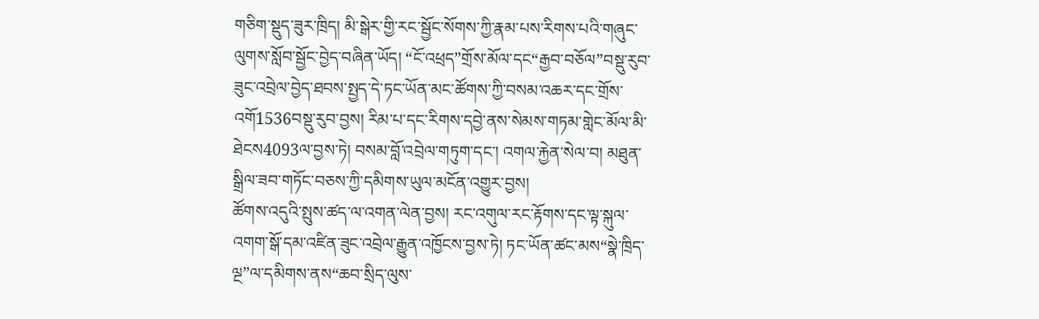གཅིག་སྡུད་ཟུར་ཁྲིད། མི་སྒེར་གྱི་རང་སྦྱོང་སོགས་ཀྱི་རྣམ་པས་རིགས་པའི་གཞུང་ལུགས་སློབ་སྦྱོང་བྱེད་བཞིན་ཡོད། “ངོ་འཕྲད”གྲོས་མོལ་དང“རྒྱབ་བཅོལ”བསྡུ་རུབ་ཟུང་འབྲེལ་བྱེད་ཐབས་སྤྱད་དེ་ཏང་ཡོན་མང་ཚོགས་ཀྱི་བསམ་འཆར་དང་གྲོས་འགོ1536བསྡུ་རུབ་བྱས། རིམ་པ་དང་རིགས་དབྱེ་ནས་སེམས་གཏམ་གླེང་མོལ་མི་ཐེངས4093ལ་བྱས་ཏེ། བསམ་བློ་འབྲེལ་གཏུག་དང་། འགལ་རྐྱེན་སེལ་བ། མཐུན་སྒྲིལ་ཟབ་གཏོང་བཅས་ཀྱི་དམིགས་ཡུལ་མངོན་འགྱུར་བྱས།
ཚོགས་འདུའི་སྤུས་ཚད་ལ་འགན་ལེན་བྱས། རང་འགུལ་རང་རྟོགས་དང་ལྟ་སྐུལ་འགག་སྒོ་དམ་འཛིན་ཟུང་འབྲེལ་རྒྱུན་འཁྱོངས་བྱས་ཏེ། ཏང་ཡོན་ཚང་མས“སྣེ་ཁྲིད་ལྔ”ལ་དམིགས་ནས“ཆབ་སྲིད་ལུས་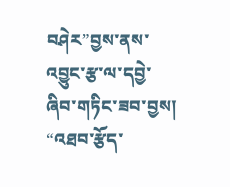བཤེར”བྱས་ནས་འབྱུང་རྩ་ལ་དབྱེ་ཞིབ་གཏིང་ཟབ་བྱས། “འཐབ་རྩོད་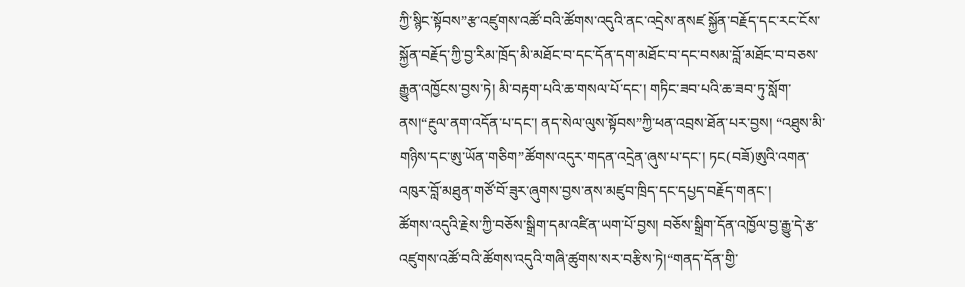ཀྱི་སྙིང་སྟོབས”རྩ་འཛུགས་འཚོ་བའི་ཚོགས་འདུའི་ནང་འདྲེས་ནསཛ སྐྱོན་བརྗོད་དང་རང་ངོས་སྐྱོན་བརྗོད་ཀྱི་བྱ་རིམ་ཁྲོད་མི་མཐོང་བ་དང་དོན་དག་མཐོང་བ་དང་བསམ་བློ་མཐོང་བ་བཅས་རྒྱུན་འཁྱོངས་བྱས་ཏེ། མི་བརྟག་པའི་ཆ་གསལ་པོ་དང་། གཏིང་ཟབ་པའི་ཆ་ཟབ་ཏུ་སློག་ནས།“རྔུལ་ནག་འདོན་པ་དང་། ནད་སེལ་ལུས་སྟོབས”ཀྱི་ཕན་འབྲས་ཐོན་པར་བྱས། “འཐུས་མི་གཉིས་དང་ཨུ་ཡོན་གཅིག”ཚོགས་འདུར་གདན་འདྲེན་ཞུས་པ་དང་། ཏང(བཟོ)ཨུའི་འགན་འཁུར་བློ་མཐུན་གཙོ་བོ་ཟུར་ཞུགས་བྱས་ནས་མཛུབ་ཁྲིད་དང་དཔྱད་བརྗོད་གནང་།
ཚོགས་འདུའི་རྗེས་ཀྱི་བཅོས་སྒྲིག་དམ་འཛིན་ཡག་པོ་བྱས། བཅོས་སྒྲིག་དོན་འཁྱོལ་བྱ་རྒྱུ་དེ་རྩ་འཛུགས་འཚོ་བའི་ཚོགས་འདུའི་གཞི་ཚུགས་སར་བརྩིས་ཏེ།“གནད་དོན་གྱི་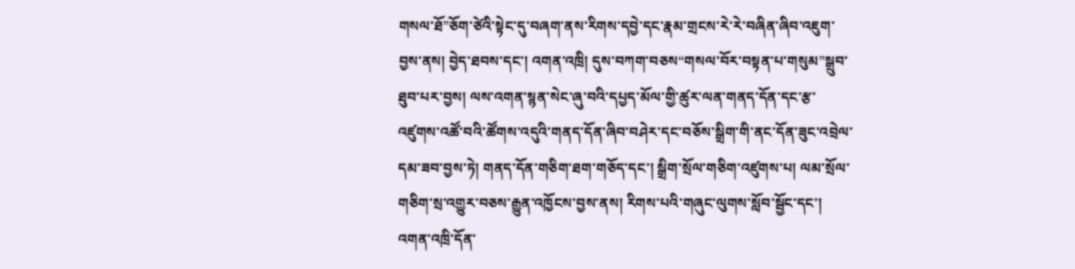གསལ་ཐོ”ཅོག་ཙེའི་སྟེང་དུ་བཞག་ནས་རིགས་དབྱེ་དང་རྣམ་གྲངས་རེ་རེ་བཞིན་ཞིབ་འཇུག་བྱས་ནས། བྱེད་ཐབས་དང་། འགན་འཁྲི། དུས་བཀག་བཅས“གསལ་བོར་བསྟན་པ་གསུམ”སྒྲུབ་ཐུབ་པར་བྱས། ལས་འགན་སྙན་སེང་ཞུ་བའི་དཔྱད་མོལ་གྱི་ཚུར་ལན་གནད་དོན་དང་རྩ་འཛུགས་འཚོ་བའི་ཚོགས་འདུའི་གནད་དོན་ཞིབ་བཤེར་དང་བཅོས་སྒྲིག་གི་ནང་དོན་ཟུང་འབྲེལ་དམ་ཟབ་བྱས་ཏེ། གནད་དོན་གཅིག་ཐག་གཅོད་དང་། སྒྲིག་སྲོལ་གཅིག་འཛུགས་པ། ལམ་སྲོལ་གཅིག་སྲ་འགྱུར་བཅས་རྒྱུན་འཁྱོངས་བྱས་ནས། རིགས་པའི་གཞུང་ལུགས་སློབ་སྦྱོང་དང་། འགན་འཁྲི་དོན་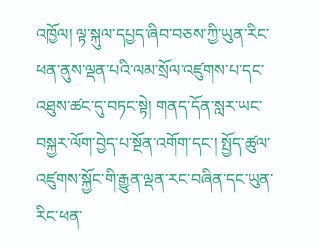འཁྱོལ། ལྟ་སྐུལ་དཔྱད་ཞིབ་བཅས་ཀྱི་ཡུན་རིང་ཕན་ནུས་ལྡན་པའི་ལམ་སྲོལ་འཛུགས་པ་དང་འཐུས་ཚང་དུ་བཏང་སྟེ། གནད་དོན་སླར་ཡང་བསྐྱར་ལོག་བྱེད་པ་སྔོན་འགོག་དང་། སྤྱོད་ཚུལ་འཛུགས་སྐྱོང་གི་རྒྱུན་ལྡན་རང་བཞིན་དང་ཡུན་རིང་ཕན་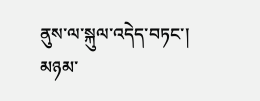ནུས་ལ་སྐུལ་འདེད་བཏང་།
མཉམ་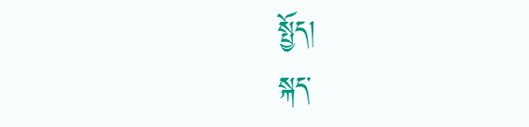སྤྱོད།
སྐད་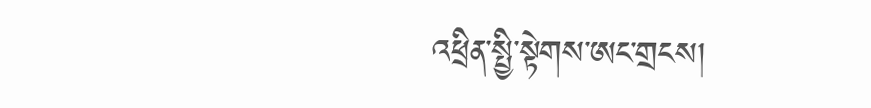འཕྲིན་སྤྱི་སྟེགས་ཨང་གྲངས།